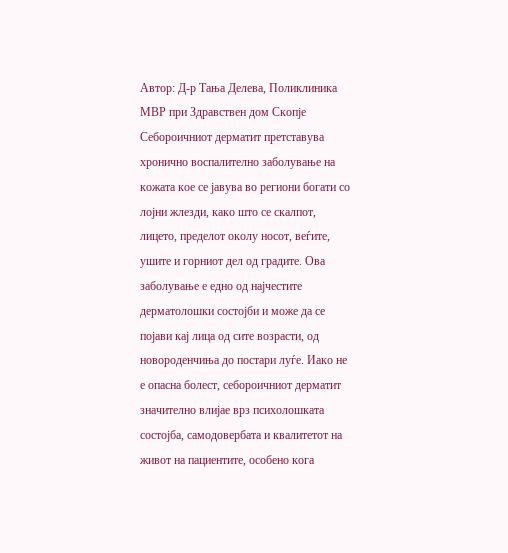Автор: Д-р Тања Делева, Поликлиника МВР при Здравствен дом Скопје
Себороичниот дерматит претставува хронично воспалително заболување на кожата кое се јавува во региони богати со лојни жлезди, како што се скалпот, лицето, пределот околу носот, веѓите, ушите и горниот дел од градите. Ова заболување е едно од најчестите дерматолошки состојби и може да се појави кај лица од сите возрасти, од новороденчиња до постари луѓе. Иако не е опасна болест, себороичниот дерматит значително влијае врз психолошката состојба, самодовербата и квалитетот на живот на пациентите, особено кога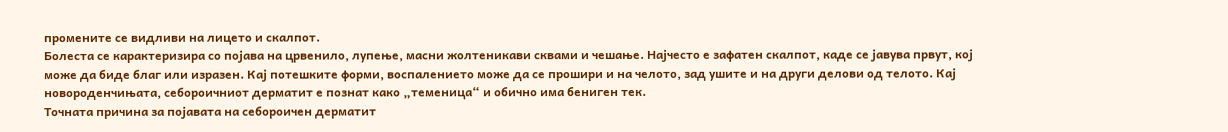промените се видливи на лицето и скалпот.
Болеста се карактеризира со појава на црвенило, лупење, масни жолтеникави сквами и чешање. Најчесто е зафатен скалпот, каде се јавува првут, кој може да биде благ или изразен. Кај потешките форми, воспалението може да се прошири и на челото, зад ушите и на други делови од телото. Кај новороденчињата, себороичниот дерматит е познат како „теменица“ и обично има бениген тек.
Точната причина за појавата на себороичен дерматит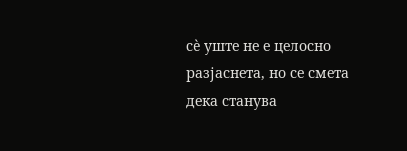сè уште не е целосно разјаснета, но се смета дека станува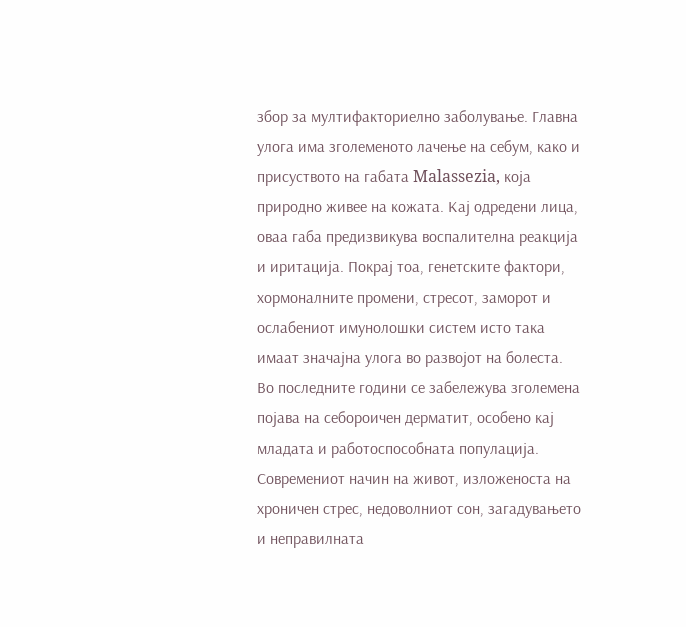збор за мултифакториелно заболување. Главна улога има зголеменото лачење на себум, како и присуството на габата Malassezia, која природно живее на кожата. Кај одредени лица, оваа габа предизвикува воспалителна реакција и иритација. Покрај тоа, генетските фактори, хормоналните промени, стресот, заморот и ослабениот имунолошки систем исто така имаат значајна улога во развојот на болеста.
Во последните години се забележува зголемена појава на себороичен дерматит, особено кај младата и работоспособната популација. Современиот начин на живот, изложеноста на хроничен стрес, недоволниот сон, загадувањето и неправилната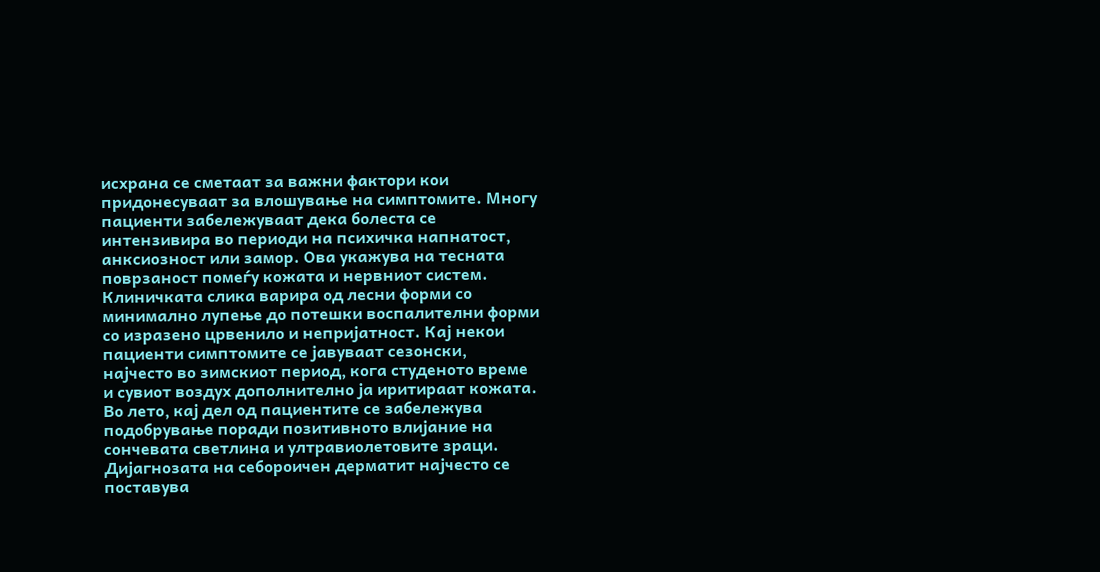исхрана се сметаат за важни фактори кои придонесуваат за влошување на симптомите. Многу пациенти забележуваат дека болеста се интензивира во периоди на психичка напнатост, анксиозност или замор. Ова укажува на тесната поврзаност помеѓу кожата и нервниот систем.
Клиничката слика варира од лесни форми со минимално лупење до потешки воспалителни форми со изразено црвенило и непријатност. Кај некои пациенти симптомите се јавуваат сезонски, најчесто во зимскиот период, кога студеното време и сувиот воздух дополнително ја иритираат кожата. Во лето, кај дел од пациентите се забележува подобрување поради позитивното влијание на сончевата светлина и ултравиолетовите зраци.
Дијагнозата на себороичен дерматит најчесто се поставува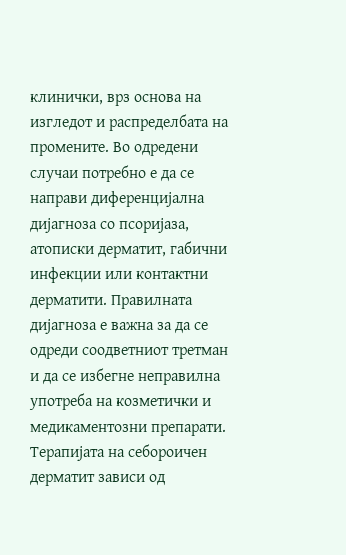клинички, врз основа на изгледот и распределбата на промените. Во одредени случаи потребно е да се направи диференцијална дијагноза со псоријаза, атописки дерматит, габични инфекции или контактни дерматити. Правилната дијагноза е важна за да се одреди соодветниот третман и да се избегне неправилна употреба на козметички и медикаментозни препарати.
Терапијата на себороичен дерматит зависи од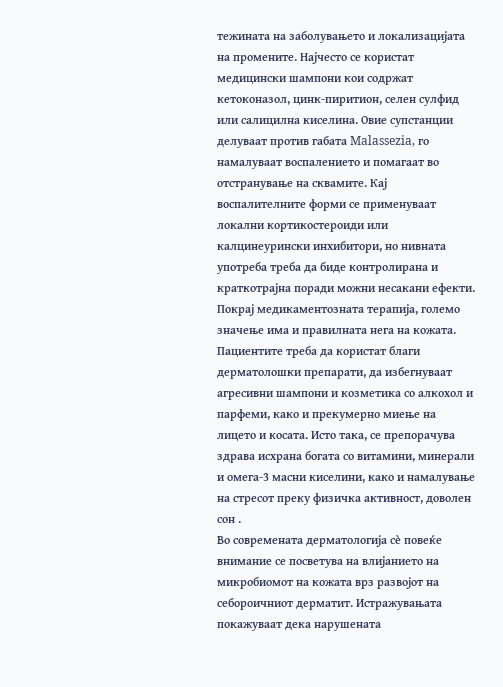тежината на заболувањето и локализацијата на промените. Најчесто се користат медицински шампони кои содржат кетоконазол, цинк-пиритион, селен сулфид или салицилна киселина. Овие супстанции делуваат против габата Malassezia, го намалуваат воспалението и помагаат во отстранување на сквамите. Кај воспалителните форми се применуваат локални кортикостероиди или калцинеурински инхибитори, но нивната употреба треба да биде контролирана и краткотрајна поради можни несакани ефекти.
Покрај медикаментозната терапија, големо значење има и правилната нега на кожата. Пациентите треба да користат благи дерматолошки препарати, да избегнуваат агресивни шампони и козметика со алкохол и парфеми, како и прекумерно миење на лицето и косата. Исто така, се препорачува здрава исхрана богата со витамини, минерали и омега-3 масни киселини, како и намалување на стресот преку физичка активност, доволен сон .
Во современата дерматологија сè повеќе внимание се посветува на влијанието на микробиомот на кожата врз развојот на себороичниот дерматит. Истражувањата покажуваат дека нарушената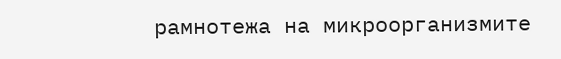рамнотежа на микроорганизмите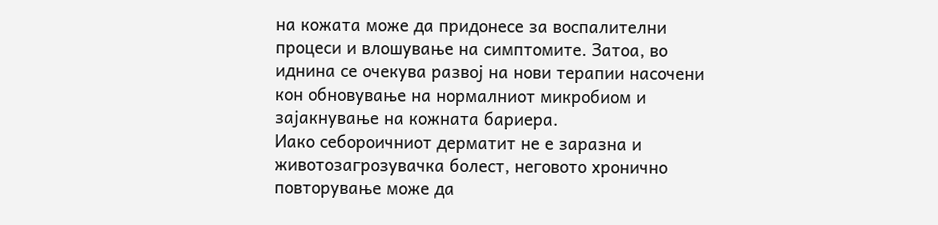на кожата може да придонесе за воспалителни процеси и влошување на симптомите. Затоа, во иднина се очекува развој на нови терапии насочени кон обновување на нормалниот микробиом и зајакнување на кожната бариера.
Иако себороичниот дерматит не е заразна и животозагрозувачка болест, неговото хронично повторување може да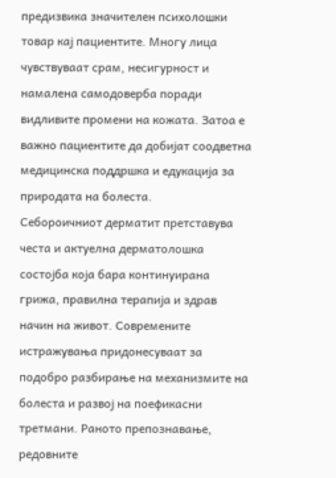предизвика значителен психолошки товар кај пациентите. Многу лица чувствуваат срам, несигурност и намалена самодоверба поради видливите промени на кожата. Затоа е важно пациентите да добијат соодветна медицинска поддршка и едукација за природата на болеста.
Себороичниот дерматит претставува честа и актуелна дерматолошка состојба која бара континуирана грижа, правилна терапија и здрав начин на живот. Современите истражувања придонесуваат за подобро разбирање на механизмите на болеста и развој на поефикасни третмани. Раното препознавање, редовните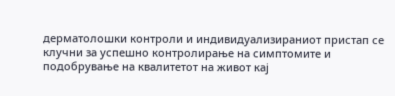дерматолошки контроли и индивидуализираниот пристап се клучни за успешно контролирање на симптомите и подобрување на квалитетот на живот кај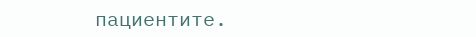пациентите.